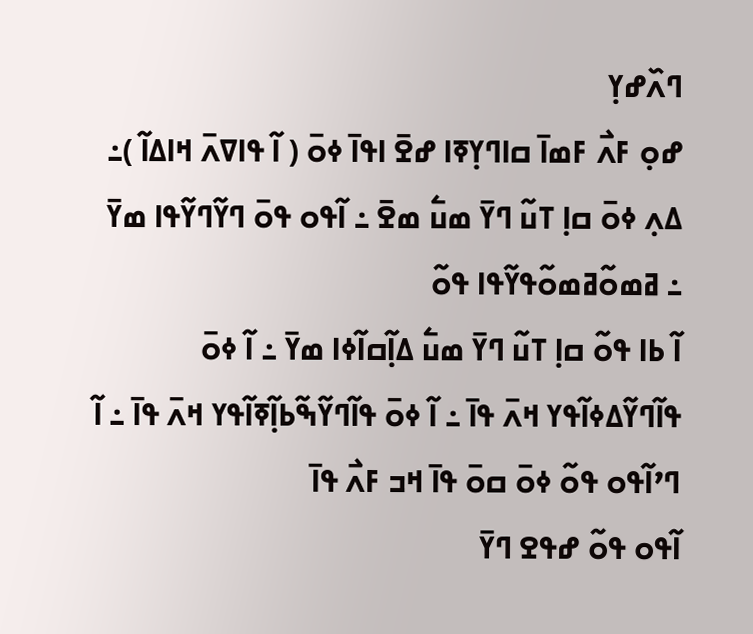ߣߍ߰ߝߌ߲
ߝߋ߲ ߓߍ߯ ߓߘߊ߫ ߛߊߣߌ߲ߧߊ ߝߐ߫ ߊߟߊ߫ ߦߋ߫ ( ߊ߬ ߟߊߜߍ߫ ߞߊߡߊ߬ )߸ ߡߍ߲ ߦߋ߫ ߛߊ߲ ߠߎ߬ ߣߌ߫ ߘߎ߱ ߘߐ߫ ߸ ߊ߬ߟߋ ߟߋ߫ ߣߌ߬ߣߌ߬ߟߊ ߘߌ߫ ߸ ߥߘߋ߬ߥߘߋ߬ߟߌ߬ߟߊ ߟߋ߬
ߊ߬ ߕߊ ߟߋ߬ ߛߊ߲ ߠߎ߬ ߣߌ߫ ߘߎ߱ ߡߊ߲߬ߛߊ߬ߦߊ ߘߌ߫ ߸ ߊ߬ ߦߋ߫ ߟߊ߬ߣߌ߬ߡߦߊ߬ߟߌ ߞߍ߫ ߟߊ߫ ߸ ߊ߬ ߦߋ߫ ߟߊ߬ߣߌ߬ߒ߬ߕߊ߲߬ߧߊ߬ߟߌ ߞߍ߫ ߟߊ߫ ߸ ߊ߬ ߣߴߊ߬ߟߋ ߟߋ߬ ߦߋ߫ ߛߋ߫ ߟߊ߫ ߞߏ ߓߍ߯ ߟߊ߫
ߊ߬ߟߋ ߟߋ߬ ߝߟߐ ߣߌ߫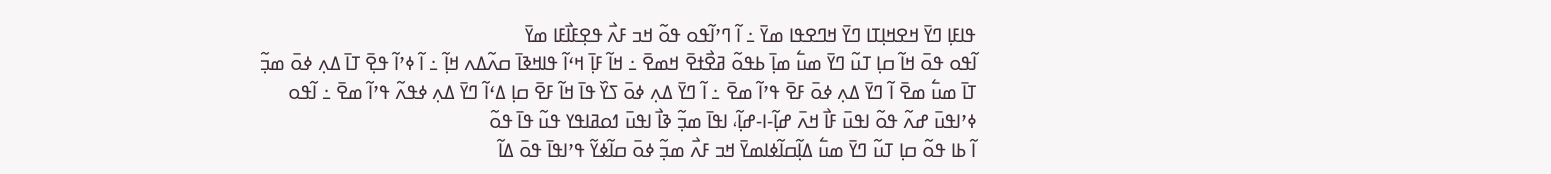ߟߊߓߊ߲ ߣߌ߫ ߞߐߞߊ߲ߠߊ ߣߌ߫ ߞߣߐߟߊ ߘߌ߫ ߸ ߊ߬ ߣߴߊ߬ߟߋ ߟߋ߬ ߞߏ ߓߍ߯ ߟߐ߲ߓߊ߯ߓߊ ߘߌ߫
ߊ߬ߟߋ ߟߋ߫ ߞߊ߬ ߛߊ߲ ߠߎ߬ ߣߌ߫ ߘߎ߱ ߘߊ߲߫ ߕߟߋ߬ ߥߐ߯ߙߐ߫ ߞߘߐ߫ ߸ ߞߊ߬ ߓߊ߲߫ ߞߵߊ߬ ߟߊߞߢߊ߫ ߛߍ߬ߡߍ ߞߊ߲߬ ߸ ߊ߬ ߦߴߊ߬ ߟߐ߲߫ ߠߊ߫ ߡߍ߲ ߦߋ߫ ߘߏ߲߬ ߠߊ߫ ߘߎ߱ ߘߐ߫ ߊ߬ ߣߌ߫ ߡߍ߲ ߦߋ߫ ߓߐ߫ ߟߴߊ߬ ߘߐ߫ ߸ ߊ߬ ߣߌ߫ ߡߍ߲ ߦߋ߫ ߖߌ߰ ߟߊ߫ ߞߊ߬ ߓߐ߫ ߛߊ߲ ߡߵߊ߬ ߣߌ߫ ߡߍ߲ ߦߟߍ߬ ߟߴߊ߬ ߘߐ߫ ߸ ߊ߬ߟߋ ߦߴߊߟߎ߫ ߝߍ߬ ߟߋ߬ ߊߟߎ߫ ߓߊ߯ ߞߍ߫ ߝߊ߲߬-ߊ-ߝߊ߲߬، ߊߟߊ߫ ߘߏ߲߬ ߢߊ߯ ߊߟߎ߫ ߗߋߥߊߟߌ ߟߎ߬ ߟߊ߫ ߟߋ߬
ߊ߬ ߕߊ ߟߋ߬ ߛߊ߲ ߠߎ߬ ߣߌ߫ ߘߎ߱ ߡߊ߲߬ߛߊ߬ߦߊߘߌ߫ ߞߏ ߓߍ߯ ߘߏ߲߬ ߦߋ߫ ߛߊ߬ߦߌ߬ ߟߴߊߟߊ߫ ߟߋ߫ ߡߊ߬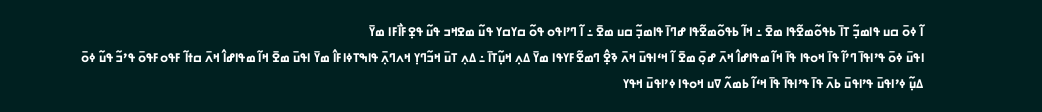ߊ߬ ߦߋ߫ ߛߎ ߟߊߘߏ߲߬ ߠߊ߫ ߕߟߋ߬ߘߐ߬ߟߊ ߘߐ߫ ߸ ߞߊ߬ ߕߟߋ߬ߘߐ߬ߟߊ ߝߣߊ߫ ߟߊߘߏ߲߬ ߛߎ ߘߐ߫ ߸ ߊ߬ ߣߴߊߟߋ ߟߋ߬ ߛߌߛߌ ߟߎ߬ ߘߐߞߏ ߟߎ߬ ߟߐ߲ߓߊ߯ߓߊ ߘߌ߫
ߊߟߎ߫ ߦߋ߫ ߟߴߊߟߊ߫ ߣߴߊ߬ ߟߊ߫ ߞߋߟߊ ߟߊ߫ ߞߊ߬ ߘߟߊߝߊ߮ ߞߍ߫ ߝߋ߲߫ ߘߐ߫ ߊ߬ ߞߵߊߟߎ߫ ߞߍ߫ ߢߐ߲߮ ߣߘߐ߬ߓߌߟߊ ߘߌ߫ ߡߍ߲ ߞߎ߲߬ߠߊ߫ ߸ ߡߍ߲ ߠߎ߫ ߞߏ߬ߣߌ߲ ߞߍߣߍ߲߫ ߟߊߒߠߦߊߓߊ߮ ߘߌ߫ ߊߟߎ߫ ߘߐ߫ ߞߊ߬ ߘߟߊߝߊ߮ ߞߍ߫ ߛߙߊ߬ ߓߟߋߓߟߋ߫ ߟߴߏ߬ ߟߎ߬ ߦߋ߫
ߡߎ߲߬ ߦߴߊߟߎ߫ ߟߴߊߟߎ߫ ߕߍ߫ ߟߊ߫ ߟߴߊߟߊ߫ ߟߊ߫ ߞߵߊ߬ ߕߘߍ߬ ߜߎ ߞߋߟߊ ߦߴߊߟߎ߫ ߞߟߌ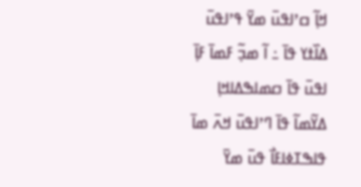ߞߊ߲߬ ߛߴߊߟߎ߫ ߘߌ߫ ߟߴߊߟߎ߫ ߡߊ߰ߙߌ ߟߊ߫ ߸ ߊ߬ ߘߏ߲߬ ߓߘߊ߫ ߓߊ߲߫ ߊߟߎ߫ ߟߊ߫ ߛߘߊߒߡߊߞߊ߲ ߡߌ߬ߘߊ߬ ߟߊ߫ ߣߴߊߟߎ߫ ߞߍ߫ ߘߊ߫ ߟߊߒߠߦߊߓߊ߯ ߟߎ߫ ߘߌ߫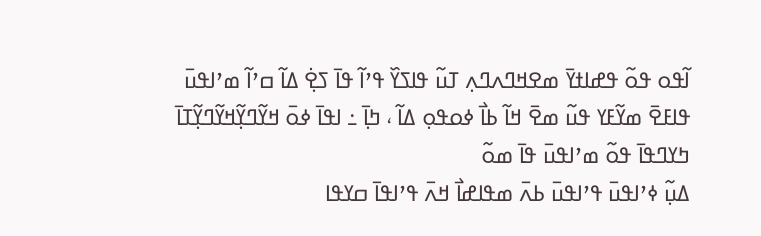ߊ߬ߟߋ ߟߋ߬ ߟߝߊߙߌ߫ ߘߐߞߣߍߣߍ߲ ߠߎ߬ ߟߊߖߌ߰ ߟߴߊ߬ ߟߊ߫ ߖߐ߲߭ ߡߊ߬ ߛߴߊ߬ ߘߴߊߟߎ߫ ߟߊߓߐ߫ ߘߌ߬ߓߌ ߟߎ߬ ߘߐ߫ ߞߊ߬ ߕߊ߯ ߦߋߟߋ߲ ߡߊ߬ ، ߤߊ߲߫ ߸ ߊߟߊ߫ ߦߋ߫ ߞߌ߬ߣߌ߲߬ߞߌ߬ߣߌ߲߬ߠߊ߫ ߤߌߣߟߊ߫ ߟߋ߬ ߘߴߊߟߎ߫ ߟߊ߫ ߘߋ߬
ߡߎ߲߬ ߦߴߊߟߎ߫ ߟߴߊߟߎ߫ ߕߍ߫ ߘߟߊߝߊ߯ ߞߍ߫ ߟߴߊߟߊ߫ ߛߌߟߊ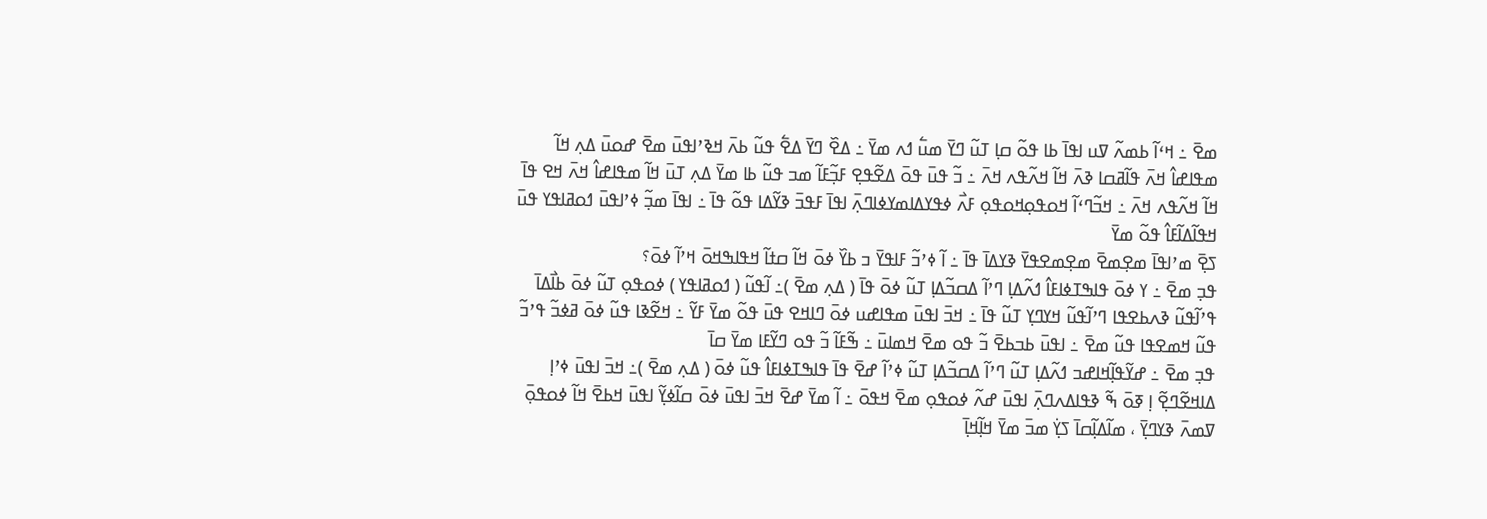ߘߐ߫ ߸ ߞߵߊ߬ ߕߘߍ߬ ߜߎ ߊߟߊ߫ ߕߊ ߟߋ߬ ߛߊ߲ ߠߎ߬ ߣߌ߫ ߘߎ߱ ߗߍ ߘߌ߫ ߸ ߡߐ߰ ߣߌ߫ ߡߐ߱ ߟߎ߬ ߕߍ߫ ߞߢߴߊߟߎ߫ ߘߐ߫ ߝߋߎ߫ ߡߍ߲ ߞߊ߬ ߘߟߊߝߊ߮ ߞߍ߫ ߟߊ߬ߥߛߊ ߢߍ߫ ߞߊ߬ ߞߍ߬ߟߍ ߞߍ߫ ߸ ߏ߬ ߟߎ߫ ߟߋ߫ ߡߐ߬ߟߐ߲ ߓߏ߲߬ߓߊ߬ ߘߏ ߟߎ߬ ߕߊ ߘߌ߫ ߡߍ߲ ߠߎ߫ ߞߊ߬ ߘߟߊߝߊ߮ ߞߍ߫ ߞߐ ߟߊ߫ ߞߊ߬ ߞߍ߬ߟߍ ߞߍ߫ ߸ ߞߏ߬ߣߵߊ߬ ߞߋߟߋ߲ߞߋߟߋ߲ ߓߍ߯ ߦߟߌߡߊߘߌߦߊߣߍ߲߫ ߊߟߊ߫ ߓߟߏ߫ ߢߌ߬ߡߊ ߟߋ߬ ߟߊ߫ ߸ ߊߟߊ߫ ߘߏ߲߬ ߦߴߊߟߎ߫ ߗߋߥߊߟߌ ߟߎ߫ ߞߟߊ߬ߡߊ߬ߓߊ߮ ߟߋ߬ ߘߌ߫
ߖߐ߲߫ ߘߴߊߟߊ߫ ߘߐ߲ߘߐ߫ ߘߐ߲ߘߐߟߌ߫ ߢߌߡߊ߫ ߟߊ߫ ߸ ߊ߬ ߦߴߏ߬ ߓߊߟߌ߫ ߏ ߕߌ߰ ߦߋ߫ ߞߊ߬ ߛߙߊ߬ ߞߟߊߒߞߋ߫ ߞߴߊ߬ ߦߋ߫؟
ߟߏ߲ ߘߐ߫ ߸ ߌ ߦߋ߫ ߟߊߒߠߦߊߓߊ߮ ߗߍ߬ߡߊ߲ ߣߴߊ߬ ߡߛߏ߬ߡߊ߲ ߠߎ߬ ߦߋ߫ ߟߊ߫ ( ߡߍ߲ ߘߐ߫ )߸ ߊ߬ߟߎ߬ ( ߗߋߥߊߟߌ ) ߦߋߟߋ߲ ߠߎ߬ ߦߋ߫ ߕߊ߯ߡߊ߫ ߟߴߊ߬ߟߎ߬ ߢߍߕߐߟߊ ߣߴߊ߬ߟߎ߬ ߞߌߣߌ߲ ߠߎ߬ ߟߊ߫ ߸ ߞߏ߫ ߊߟߎ߫ ߘߟߊߝߎ ߦߋ߫ ߣߊߞߐ ߟߎ߫ ߟߋ߬ ߘߌ߫ ߓߌ߬ ߸ ߞߐ߬ߢߊ ߟߎ߬ ߦߋ߫ ߥߦߏ߬ ߟߴߏ߬ ߟߎ߬ ߞߘߐߟߊ ߟߎ߬ ߘߐ߫ ߸ ߊߟߎ߫ ߕߏߕߐ߫ ߏ߬ ߟߋ ߘߐ߫ ߞߘߊߎ߫ ߸ ߒ߬ߓߊ߬ ߏ߬ ߟߋ ߣߌ߬ߓߊ ߘߌ߫ ߛߊ߫
ߟߏ߲ ߘߐ߫ ߸ ߝߌ߬ߟߊ߲߬ߞߊߝߏ ߗߍ߬ߡߊ߲ ߠߎ߬ ߣߴߊ߬ ߡߛߏ߬ߡߊ߲ ߠߎ߬ ߦߴߊ߬ ߝߐ߫ ߟߊ߫ ߟߊߒߠߦߊߓߊ߮ ߟߎ߬ ߦߋ߫ ( ߡߍ߲ ߘߐ߫ )߸ ߞߏ߫ ߊߟߎ߫ ߦߴߊ߲ ߡߊߞߐ߬ߣߐ߲߬ ߊ߲ ߧߋ߫ ߒ߬ ߢߟߊߡߍߣߍ߲߫ ߊߟߎ߫ ߝߍ߬ ߦߋߟߋ߲ ߘߐ߫ ߞߟߋ߫ ߸ ߊ߬ ߘߌ߫ ߝߐ߫ ߞߏ߫ ߊߟߎ߫ ߦߋ߫ ߛߊ߬ߦߌ߲߬ ߊߟߎ߫ ߞߕߐ߫ ߞߊ߬ ߦߋߟߋ߲߫ ߜߘߍ߫ ߢߌߣߌ߲߫ ، ߘߊ߬ߡߊ߲߬ߛߊ߫ ߖߌ߲߭ ߘߏ߫ ߘߌ߫ ߞߊ߲߬ߞߊ߲߫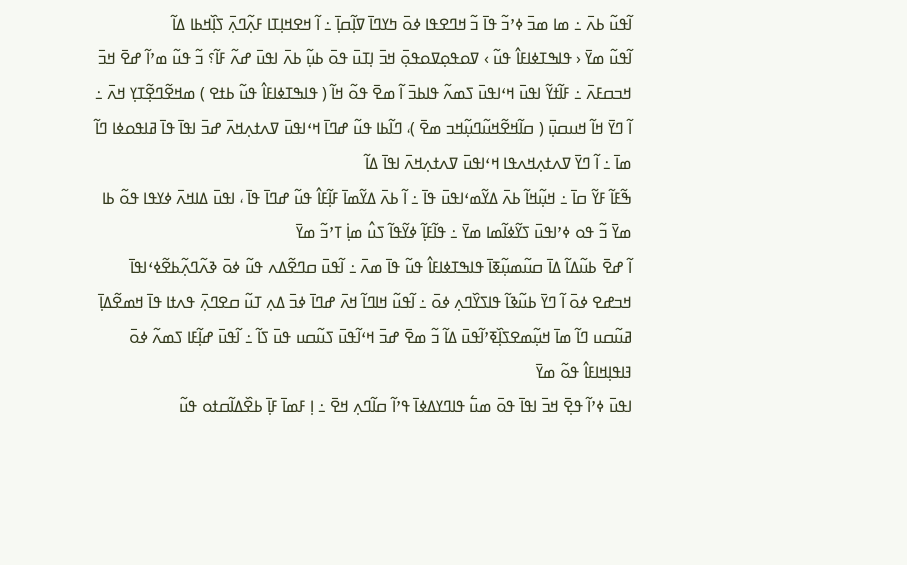ߊ߬ߟߎ߬ ߕߍ߫ ߸ ߘߊ ߘߏ߫ ߦߴߏ߬ ߟߊ߫ ߏ߬ ߞߣߐߟߊ ߦߋ߫ ߤߌߣߊ߫ ߜߊ߲߬ߛߊ߲߫ ߸ ߊ߬ ߞߐߞߊ߲ߠߊ ߓߍ߲߬ߣߍ߲߫ ߖߊ߲߰ߞߕߊ ߡߊ߬
ߊ߬ߟߎ߬ ߘߌ߫ ‹ ߟߊߒߠߦߊߓߊ߮ ߟߎ߬ › ߜߋߟߋ߲ߜߋߟߋ߲߫ ߞߏ߫ ߊ߲ߠߎ߫ ߟߋ߫ ߕߎ߲߬ ߕߍ߫ ߊߟߎ߫ ߝߍ߬ ߓߊ߬؟ ߏ߬ ߟߎ߬ ߘߴߊ߬ ߝߐ߫ ߞߏ߫ ߞߏߛߓߍ߫ ߸ ߓߊ߬ߙߌ߬ ߊߟߎ߫ ߞߵߊߟߎ߫ ߖߘߍ߬ ߟߊߕߏ߫ ߊ߬ ߘߐ߫ ߟߋ߬ ߞߊ߬ ( ߟߊߒߠߦߊߓߊ߮ ߟߎ߬ ߕߙߐ ) ߘߞߐ߬ߣߐ߲߬ߠߌ߲ ߞߍ߫ ߸ ߊ߬ ߣߌ߫ ߞߊ߬ ߞߎߛߎ߲߫ ( ߛߊ߬ߞߐ߬ߞߎ߬ߣߎ߲߬ߞߏ ߘߐ߫ )، ߣߊ߬ߕߊ ߟߎ߬ ߝߣߊ߫ ߞߵߊߟߎ߫ ߜߍߙߍ߲ߞߍ߫ ߝߏ߫ ߊߟߊ߫ ߟߊ߫ ߥߊߟߋߦߊ ߣߊ߬ ߘߊ߫ ߸ ߊ߬ ߣߌ߫ ߜߍߙߍ߲ߞߍߟߊ ߞߵߊߟߎ߫ ߜߍߙߍ߲ߞߍ߫ ߊߟߊ߫ ߡߊ߬
ߒ߬ߓߊ߬ ߓߌ߬ ߛߊ߫ ߸ ߞߎ߲߬ߞߊ߬ ߕߍ߫ ߡߌ߬ߘߵߊߟߎ߫ ߟߊ߫ ߸ ߊ߬ ߕߍ߫ ߡߌ߬ߘߊ߫ ߓߊ߲߬ߓߊ߮ ߟߎ߬ ߝߣߊ߫ ߟߊ߫ ، ߊߟߎ߫ ߡߊߞߍ߫ ߦߌߟߊ ߟߋ߬ ߕߊ ߘߌ߫ ߏ߬ ߟߋ ߦߴߊߟߎ߫ ߖߌ߬ߦߊ߬ߘߊ ߘߌ߫ ߸ ߟߊ߬ߓߊ߲߬ ߦߌ߬ߟߊ߬ ߖߎ߮ ߘߊ߲߭ ߠߴߏ߬ ߘߌ߫
ߊ߬ ߝߐ߫ ߕߎ߬ߡߊ߬ ߡߊ߫ ߛߎ߬ߘߎ߲߬ߧߊ߫ ߟߊߒߠߦߊߓߊ߮ ߟߎ߬ ߟߊ߫ ߘߍ߫ ߸ ߊ߬ߟߎ߫ ߛߣߐ߬ߡߍ ߟߎ߬ ߦߋ߫ ߢߍ߬ߣߍ߲߬ߕߐ߬ߦߵߊߟߊ߫ ߞߏߝߐ ߦߋ߫ ߊ߬ ߣߌ߫ ߕߎ߬ߢߊ߬ ߟߊߖߌ߰ߣߍ߲ ߦߋ߫ ߸ ߊ߬ߟߎ߬ ߞߊߣߊ߬ ߞߍ߫ ߝߣߊ߫ ߦߏ߫ ߡߍ߲ ߠߎ߬ ߛߐߣߍ߲߫ ߟߍߙߊ ߟߊ߫ ߞߘߐ߬ߡߊ߲߫ ߥߎ߬ߛߎ ߣߊ߬ ߘߊ߫ ߞߎ߲߬ߘߐߖߊ߲߰ߧߴߊ߬ߟߎ߫ ߡߊ߬ ߏ߬ ߘߐ߫ ߝߏ߫ ߞߵߊ߬ߟߎ߫ ߖߎ߬ߛߎ ߟߎ߫ ߖߊ߬ ߸ ߊ߬ߟߎ߫ ߝߊ߲߬ߓߊ ߖߘߍ߬ ߦߋ߫ ߔߊߟߊ߲ߞߊߓߊ߮ ߟߋ߬ ߘߌ߫
ߊߟߎ߫ ߦߴߊ߬ ߟߐ߲߫ ߞߏ߫ ߊߟߊ߫ ߟߋ߫ ߘߎ߱ ߟߊߣߌߡߦߊ߫ ߟߴߊ߬ ߛߊ߬ߣߍ߲ ߞߐ߫ ߸ ߊ߲ ߓߘߊ߫ ߓߊ߲߫ ߕߐ߰ߡߊ߬ߛߙߋ ߟߎ߬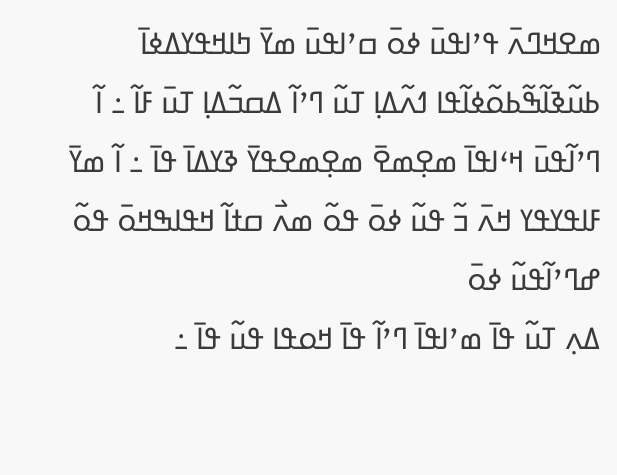ߘߐߞߣߍ߫ ߟߴߊߟߎ߫ ߦߋ߫ ߛߴߊߟߎ߫ ߘߌ߫ ߤߊߞߟߌߡߦߊ߫
ߕߎ߬ߢߊ߬ߒ߬ߕߋ߬ߦߊ߬ߟߊ ߗߍ߬ߡߊ߲ ߠߎ߬ ߣߴߊ߬ ߡߛߏ߬ߡߊ߲ ߠߎ߫ ߓߊ߬ ߸ ߊ߬ ߣߴߊ߬ߟߎ߫ ߞߵߊߟߊ߫ ߘߐ߲ߘߐ߫ ߘߐ߲ߘߐߟߌ߫ ߢߌߡߊ߫ ߟߊ߫ ߸ ߊ߬ ߘߌ߫ ߓߊߟߌߟߌ ߞߍ߫ ߏ߬ ߟߎ߬ ߦߋ߫ ߟߋ߬ ߘߍ߯ ߛߙߊ߬ ߞߟߊߒߞߋ߫ ߟߋ߬ ߝߣߴߊ߬ߟߎ߬ ߦߋ߫
ߡߍ߲ ߠߎ߬ ߟߊ߫ ߘߴߊߟߊ߫ ߣߴߊ߬ ߟߊ߫ ߞߋߟߊ ߟߎ߬ ߟߊ߫ ߸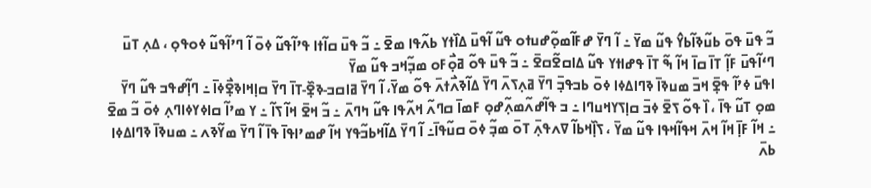ߏ߬ ߟߎ߫ ߟߋ߫ ߕߎ߬ߢߊ߬ߕߌ߮ ߟߎ߬ ߘߌ߫ ߸ ߊ߬ ߣߌ߫ ߝߓߊ߬ߘߋ߲߬ߝߎߙߋ ߟߎ߬ ߊ߬ߟߎ߫ ߡߊ߰ߙߌ ߕߍ߬ߟߊ ߘߐ߫ ߸ ߏ߬ ߟߎ߫ ߛߊ߬ߙߊ ߟߴߊ߬ߟߎ߬ ߦߋ߫ ߊ߬ ߣߴߊ߬ߟߎ߬ ߦߋߟߋ߲ ، ߡߍ߲ ߠߎ߫ ߣߵߊ߬ߟߎ߫ ߓߊ߲߬ ߠߊ߫ ߛߊ߫ ߞߊ߬ ߒ߬ ߠߊ߫ ߟߝߊߙߌ ߟߎ߬ ߡߊߛߐ߬ߛߐ߫ ߸ ߏ߬ ߟߎ߫ ߟߋ߬ ߥߋ߲߯ߓߋ ߘߏ߲߬ߞߏ ߟߎ߬ ߘߌ߫
ߊߟߎ߫ ߦߴߊ߬ ߟߐ߲߫ ߞߏ߫ ߘߎߢߊ߫ ߢߣߊߡߦߊ ߦߋ߫ ߕߏߟߏ߲߫ ߣߌ߫ ߥߍ߲ߖߍ߫ ߣߌ߫ ߡߊ߬ߢߍ߯ߙߍ߫ ߟߋ߬ ߘߌ߫، ߊ߬ ߣߌ߫ ߥߊߛߏ-ߢߐ߲߰-ߠߊ߫ ߣߌ߫ ߛߊ߲ߞߊߢߐ߲߯ߦߊ߫ ߸ ߣߊ߲߬ߝߟߏ ߟߎ߬ ߣߌ߫ ߘߋ߲ ߠߎ߬ ߟߊ߫ ، ߊ߰ ߟߋ߬ ߖߐ߫ ߦߏ߫ ߛߊ߲ߖߌߞߎߣߊ ߸ ߏ ߟߊ߬ߝߍ߬ߘߍ߲߬ߝߋ߲ ߓߘߊ߫ ߛߣߍ߬ ߞߍ߬ߟߊ ߟߎ߬ ߤߣߍ߫ ߸ ߏ߬ ߞߐ߫ ߞߊ߬ ߖߊ߬ ߸ ߌ ߘߴߊ߬ ߛߊߦߌߦߊߣߍ߲ ߦߋ߫ ߏ߬ ߘߐ߫ ߸ ߞߊ߬ ߓߊ߲߫ ߞߊ߬ ߞߍ߫ ߞߟߊ߬ߞߟߊ ߟߎ߬ ߘߌ߫ ، ߖߊ߲߰ߞߕߊ߬ ߜߍߟߍ߲߫ ߠߋ߫ ߘߏ߲߬ ߦߋ߫ ߛߎ߬ߟߊ߫߸ ߊ߬ ߣߌ߫ ߡߊ߬ߞߕߏ߬ߟߌ ߞߊ߬ ߝߘߴߊߟߊ߫ ߟߊ߫ ߊ߬ ߣߌ߫ ߘߌ߬ߢߍ ߸ ߘߎߢߊ߫ ߢߣߊߡߦߊ ߕߍ߫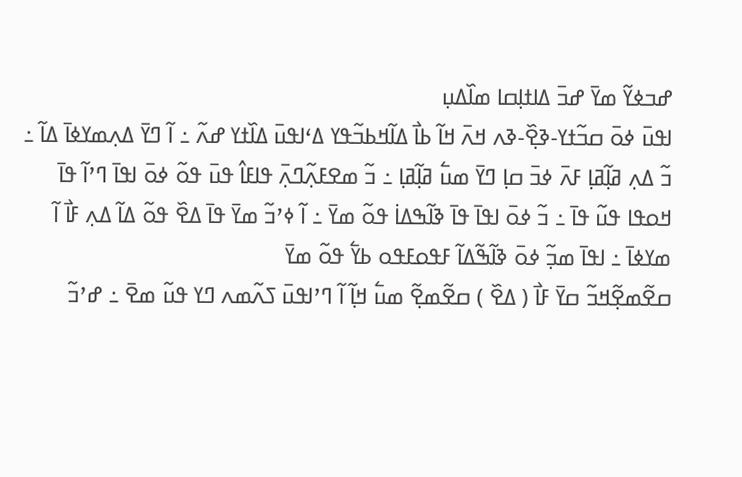ߝߏߦߌ߬ ߘߌ߫ ߝߏ߫ ߡߊߙߊ߲ߛߊ ߘߊ߰ߡߎ߲
ߊߟߎ߫ ߦߋ߫ ߛߏ߬ߙߌ-ߢߐ߲߰-ߢߍ ߞߍ߫ ߞߊ߬ ߕߊ߯ ߡߊ߬ߞߕߏ߬ߟߌ ߡߵߊߟߎ߫ ߡߊ߰ߙߌ ߝߍ߬ ߸ ߊ߬ ߣߌ߫ ߡߍ߲ߘߌߦߊ߫ ߡߊ߬ ߸ ߏ߬ ߡߍ߲ ߥߊ߲߬ߥߊ߲ ߓߍ߫ ߦߏ߫ ߛߊ߲ ߣߌ߫ ߘߎ߱ ߥߊ߲߬ߥߊ߲ ߸ ߏ߬ ߘߐߓߍ߲߬ߣߍ߲߫ ߟߊߓߊ߮ ߟߎ߫ ߟߋ߬ ߦߋ߫ ߊߟߊ߫ ߣߴߊ߬ ߟߊ߫ ߞߋߟߊ ߟߎ߬ ߟߊ߫ ߸ ߏ߬ ߦߋ߫ ߊߟߊ߫ ߟߊ߫ ߢߊ߬ߒߡߊ߭ ߟߋ߬ ߘߌ߫ ߸ ߊ߬ ߦߴߏ߬ ߘߌ߫ ߟߊ߫ ߡߐ߰ ߟߋ߬ ߡߊ߬ ߡߍ߲ ߓߊ߯ ߊ߬ ߘߌߦߊ߫ ߸ ߊߟߊ߫ ߘߏ߲߬ ߦߋ߫ ߢߊ߬ߒ߬ߡߊ߬ ߓߟߋߓߟߋ ߕߌ߱ ߟߋ߬ ߘߌ߫
ߛߐ߬ߘߐ߲߬ߞߏ߬ ߛߌ߫ ߓߊ߯ ( ߡߐ߰ ) ߛߐ߬ߘߐ߲߬ ߘߎ߱ ߞߊ߲߬ ߊ߬ ߣߴߊߟߎ߫ ߖߍ߬ߘߍ ߣߌ ߟߎ߬ ߘߐ߫ ߸ ߝߴߏ߬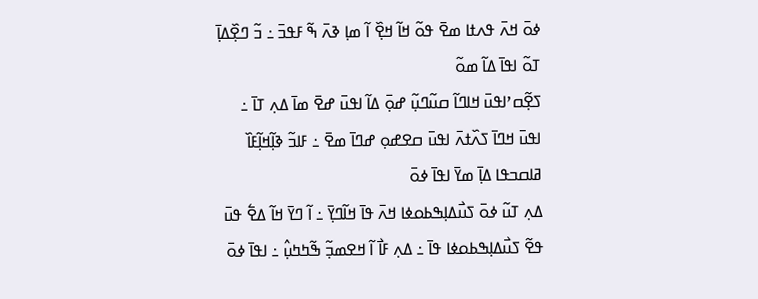ߦߋ߫ ߞߍ߫ ߟߍߙߊ ߘߐ߫ ߟߋ߬ ߞߊ߬ ߞߐ߲߰ ߊ߬ ߘߊ߲ ߢߍ߫ ߒ߬ ߓߟߏ߫ ߸ ߏ߬ ߣߐ߲߰ߡߊ߲߫ ߠߋ߬ ߊߟߊ߫ ߡߊ߬ ߘߋ߬
ߖߐ߲߬ߛߴߊߟߎ߫ ߞߊߣߊ߬ ߛߎ߬ߣߎ߲߬ ߝߋ߲߫ ߡߊ߬ ߊߟߎ߫ ߝߐ߫ ߘߊ߫ ߡߍ߲ ߠߊ߫ ߸ ߊߟߎ߫ ߞߣߊ߫ ߖߍ߰ߙߍ߫ ߊߟߎ߫ ߛߐߝߋ߲ ߝߣߊ߫ ߘߐ߫ ߸ ߓߊߏ߬ ߢߊ߲߬ߞߊ߲߬ߓߊ߰ ߥߊߛߏߟߊ ߡߊ߲߫ ߘߌ߫ ߊߟߊ߫ ߦߋ߫
ߡߍ߲ ߠߎ߬ ߦߋ߫ ߖߎ߯ߡߊ߲ߒߕߋߦߊ ߞߍ߫ ߟߊ߫ ߞߊ߬ߣߌ߲߫ ߸ ߊ߬ ߣߌ߫ ߞߊ߬ ߡߐ߱ ߟߎ߫ ߟߐ߬ ߖߎ߯ߡߊ߲ߒߕߋߦߊ ߟߊ߫ ߸ ߡߍ߲ ߓߊ߯ ߊ߬ ߞߐߘߏ߲߬ ߒ߬ߤߤߎ߲߮ ߸ ߊߟߊ߫ ߦߋ߫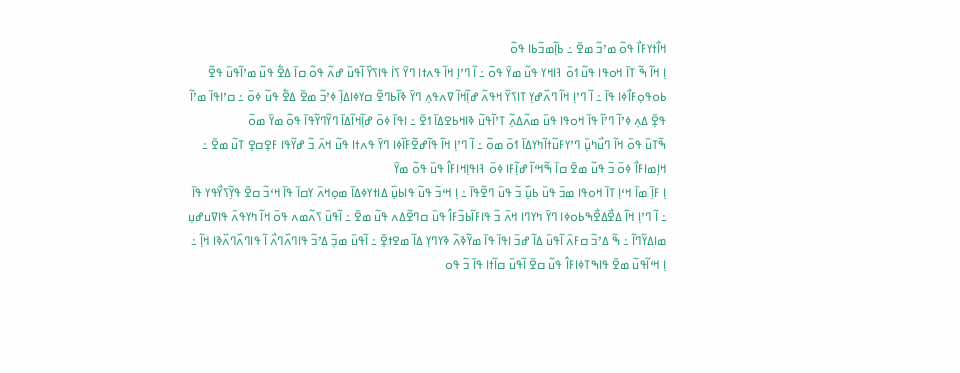ߞߊ߯ߙߌߓߊ߯ ߟߋ߬ ߘߴߏ߬ ߘߐ߫ ߸ ߕߊ߲߬ߘߏ߬ߕߊ ߟߋ߬
ߊ߲ ߞߊ߬ ߒ߬ ߠߊ߫ ߞߋߟߊ ߟߎ߬ ߗߋ߫ ߔߊߞߌ ߟߎ߬ ߘߌ߫ ߟߋ߬ ߸ ߊ߬ ߣߴߊ߲ ߞߊ߬ ߟߍߙߊ ߣߌ߫ ߖߊ߭ ߟߊߖߌ߰ ߊ߬ߟߎ߫ ߝߍ߬ ߟߋ߬ ߛߊ߫ ߡߐ߱ ߟߎ߬ ߘߴߊ߬ߟߎ߫ ߟߐ߬ ߕߋߟߋ߲ߓߊ߯ߦߊ ߟߊ߫ ߸ ߊ߬ ߣߴߊ߲ ߞߊ߬ ߣߍ߰ߝߌ߲ ߠߊߖߌ߰ ߞߟߍ߬ ߝߊ߲߬ߞߊ߬ ߜߍߟߍ߲ ߣߌ߫ ߢߊ߬ߕߣߐ߬ ߛߌߦߊߡߊ߲߫ ߦߴߏ߬ ߘߐ߫ ߡߐ߱ ߟߎ߬ ߦߋ߫ ߸ ߛߴߊߟߊ߫ ߘߴߊ߬ ߟߐ߲߫ ߡߍ߲ ߦߴߊ߬ ߣߴߊ߬ ߟߊ߫ ߞߋߟߊ ߟߎ߫ ߘߍ߬ߡߍ߲߬ ߠߴߊ߬ߟߎ߬ ߢߊߞߕߐߡߊ߫ ߗߐ߫ ߸ ߊߟߊ߫ ߦߋ߫ ߝߊ߲߬ߞߊ߬ߡߊ߫ ߣߌ߬ߣߌ߬ߟߊ߫ ߟߋ߬ ߘߌ߫ ߘߋ߬
ߒ߬ߠߎ߫ ߟߋ߫ ߞߊ߬ ߣߎ߯ߤߎ߲߫ ߣߴߌߓߎ߬ߙߊ߬ߤߌߡߊ߫ ߗߋ߫ ߘߋ߬ ߸ ߊ߬ ߣߴߊ߲ ߞߊ߬ ߟߊ߬ߝߐ߬ߓߊ߰ߦߊ ߣߌ߫ ߟߍߙߊ ߟߎ߬ ߞߍ߫ ߏ߬ ߝߌ߬ߟߊ ߓߐ߲ߛߐ߲ ߠߎ߬ ߘߐ߫ ߸ ߞߊ߲ߘߊߓߊ߯ ߦߋ߫ ߏ߬ ߟߎ߬ ߘߐ߫ ߛߊ߫ ߒ߬ߞߵߊ߬ ߝߊ߲߬ߓߊ ߦߋ߫ ߔߊߟߊ߲ߞߊߓߊ߮ ߟߎ߫ ߟߋ߬ ߘߌ߫
ߊ߲ ߓߊ߲߫ ߘߊ߫ ߞߵߊ߲ ߠߊ߫ ߞߋߟߊ ߘߏ߫ ߟߎ߫ ߕߎ߲߰ ߏ߬ ߟߎ߫ ߣߐ߬ߟߊ߫ ߸ ߊ߲ ߞߵߏ߬ ߟߎ߬ ߟߊߕߎ߲߰ ߡߊߙߌߦߡߊ߫ ߘߋ߲ߞߍ߫ ߌߛߊ߫ ߟߊ߫ ߞߵߏ߬ ߛߐ߫ ߟߌ߲߬ߖߌ߯ߟߌ ߟߊ߫ ߸ ߊ߬ ߣߴߊ߲ ߞߊ߬ ߡߐ߯ߡߐ߯ߒߕߋߦߊ ߣߌ߫ ߤߌߣߊ ߞߍ߫ ߏ߬ ߟߊߓߊ߬ߕߏ߬ߓߊ߮ ߟߎ߫ ߛߣߐ߬ߡߍ ߟߎ߬ ߘߐ߫ ߸ ߊ߬ߟߎ߫ ߖߍ߬ߘߍ ߟߋ߫ ߞߊ߬ ߤߌߟߍ߫ ߟߊߜߎߝߎ߲ ߘߊߡߌ߬ߣߊ߬ ߸ ߒ߬ ߡߴߏ߬ ߛߓߍ߫ ߊ߬ߟߎ߫ ߡߊ߬ ߝߏ߫ ߊߟߊ߫ ߟߊ߫ ߘߌ߬ߢߍ߬ ߢߌߣߌ߲ ߡߊ߬ ߘߐߙߐ߲߫ ߸ ߊ߬ߟߎ߫ ߘߏ߲߬ ߡߴߏ߬ ߟߊߣߍ߰ߣߍ߯ ߊ߬ ߟߊߣߍ߰ߣߍ߰ߢߊ ߞߊ߲߬ ߸ ߊ߲ ߞߵߊ߬ߟߎ߬ ߘߐ߫ ߟߊߒߠߦߊߓߊ߮ ߟߎ߬ ߛߐ߫ ߊ߬ߟߎ߫ ߛߊ߬ߙߊ ߟߊ߫ ߏ߬ ߟߋ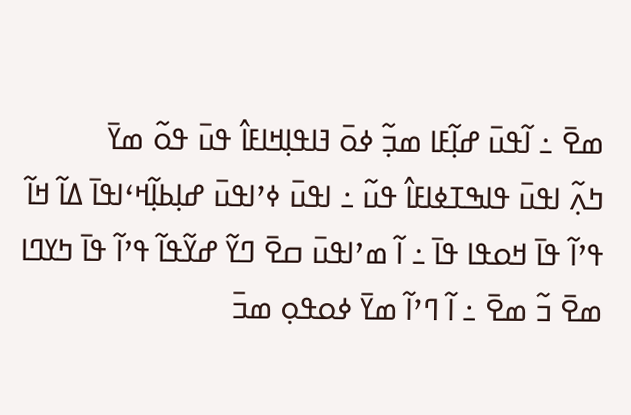ߘߐ߫ ߸ ߊ߬ߟߎ߫ ߝߊ߲߬ߓߊ ߘߏ߲߬ ߦߋ߫ ߔߊߟߊ߲ߞߊߓߊ߮ ߟߎ߫ ߟߋ߬ ߘߌ߫
ߤߍ߲߬ ߊߟߎ߫ ߟߊߒߠߦߊߓߊ߮ ߟߎ߬ ߸ ߊߟߎ߫ ߦߴߊߟߎ߫ ߝߊ߲ߕߊ߲߬ߞߵߊߟߊ߫ ߡߊ߬ ߞߊ߬ ߟߴߊ߬ ߟߊ߫ ߞߋߟߊ ߟߊ߫ ߸ ߊ߬ ߘߴߊߟߎ߫ ߛߐ߫ ߣߌ߬ ߝߌ߬ߟߊ߬ ߟߴߊ߬ ߟߊ߫ ߤߌߣߊ ߘߐ߫ ߏ߬ ߘߐ߫ ߸ ߊ߬ ߣߴߊ߬ ߘߌ߫ ߦߋߟߋ߲ ߘߏ߫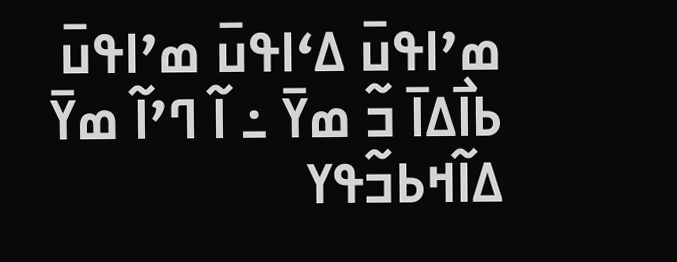ߘߴߊߟߎ߫ ߡߵߊߟߎ߫ ߘߴߊߟߎ߫ ߕߊ߯ߡߊ߫ ߏ߬ ߘߌ߫ ߸ ߊ߬ ߣߴߊ߬ ߘߌ߫ ߡߊ߬ߞߕߏ߬ߟߌ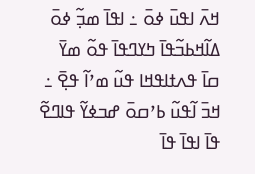ߞߍ߫ ߊߟߎ߫ ߦߋ߫ ߸ ߊߟߊ߫ ߘߏ߲߬ ߦߋ߫ ߡߊ߬ߞߕߏ߬ߟߊ߫ ߤߌߣߟߊ߫ ߟߋ߬ ߘߌ߫
ߛߊ߫ ߟߍߙߊߟߞߊ ߟߎ߬ ߘߴߊ߬ ߟߐ߲߫ ߸ ߞߏ߫ ߊ߬ߟߎ߬ ߕߴߛߋ߫ ߝߏߦߌ߬ ߟߊߣߐ߬ ߟߊ߫ ߊߟߊ߫ ߟߊ߫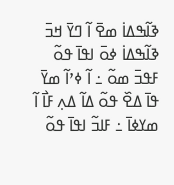ߢߊ߬ߒߡߊ߭ ߘߐ߫ ߊ߬ ߣߌ߫ ߞߏ߫ ߢߊ߬ߒߡߊ߭ ߦߋ߫ ߊߟߊ߫ ߟߋ߬ ߓߟߏ߫ ߘߋ߬ ߸ ߊ߬ ߦߴߊ߬ ߘߌ߫ ߟߊ߫ ߡߐ߰ ߟߋ߬ ߡߊ߬ ߡߍ߲ ߓߊ߯ ߊ߬ ߘߌߦߊ߫ ߸ ߓߊߏ߬ ߊߟߊ߫ ߟߋ߬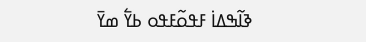ߢߊ߬ߒߡߊ߭ ߓߟߋ߬ߓߟߋ ߕߌ߱ ߘߌ߫